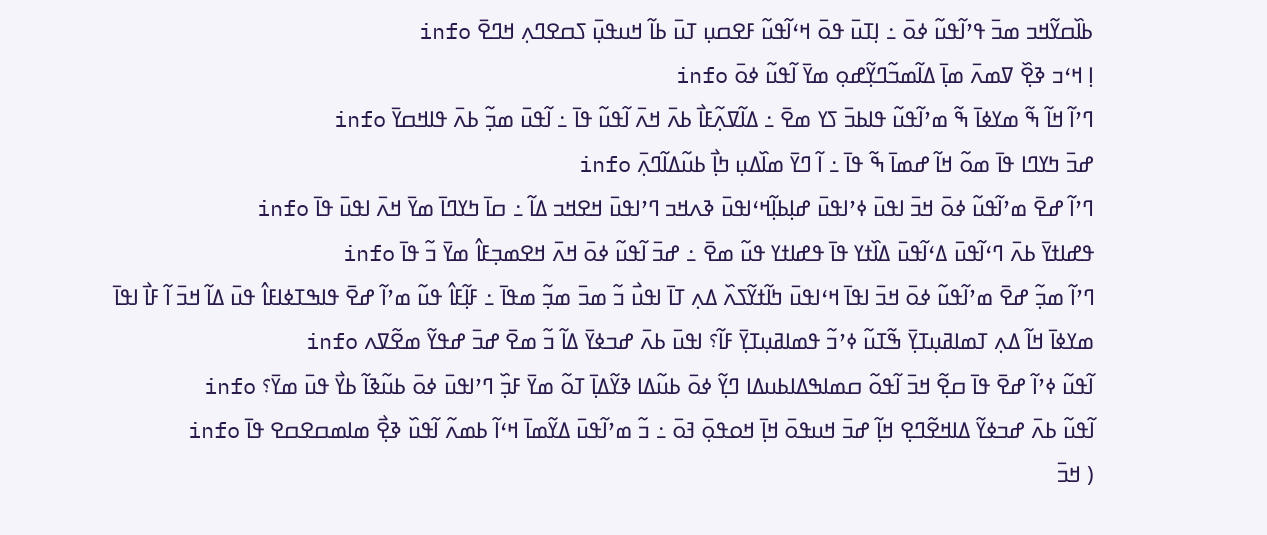ߕߊ߰ߛߌ߬ߞߏ ߘߏ߫ ߟߴߊ߬ߟߎ߬ ߦߋ߫ ߸ ߊ߲ߠߎ߫ ߟߋ߫ ߞߵߊ߬ߟߎ߬ ߓߐߛߎ߲ ߠߎ߫ ߕߊ߬ ߞߎߟߎ߲߫ ߖߛߐߣߍ߲ ߞߣߐ߫ info
ߊ߲ ߞߵߏ ߢߐ߲߰ ߜߘߍ߫ ߘߊ߲߫ ߡߊ߬ߘߏ߬ߣߌ߲߬ߝߋ߲ ߘߌ߫ ߊ߬ߟߎ߬ ߦߋ߫ info
ߣߴߊ߬ ߞߊ߬ ߒ߬ ߘߌߦߊ߫ ߒ߬ ߘߴߊ߬ߟߎ߬ ߟߊߕߏ߫ ߖߌ ߘߐ߫ ߸ ߡߊ߬ߜߍ߲߬ߓߊ߯ ߕߍ߫ ߞߍ߫ ߊ߬ߟߎ߬ ߟߊ߫ ߸ ߊ߬ߟߎ߫ ߘߏ߲߬ ߕߍ߫ ߟߊߞߛߌ߫ info
ߝߏ߫ ߤߌߣߊ ߟߊ߫ ߘߋ߬ ߞߊ߬ ߝߘߊ߫ ߒ߬ ߟߊ߫ ߸ ߊ߬ ߣߌ߫ ߘߊ߰ߡߎ߲ ߤߊ߲߯ ߕߎ߬ߡߊ߬ߣߍ߲߫ info
ߣߴߊ߬ ߝߐ߫ ߘߴߊ߬ߟߎ߬ ߦߋ߫ ߞߏ߫ ߊߟߎ߫ ߦߴߊߟߎ߫ ߝߊ߲ߕߊ߲߬ߞߵߊߟߎ߫ ߢߍߞߏ ߣߴߊߟߎ߫ ߞߐߞߏ ߡߊ߬ ߸ ߛߊ߫ ߤߌߣߊ߫ ߘߌ߫ ߞߍ߫ ߊߟߎ߫ ߟߊ߫ info
ߟߝߊߙߌ߫ ߕߍ߫ ߣߵߊ߬ߟߎ߫ ߡߵߊ߬ߟߎ߫ ߡߊ߰ߙߌ ߟߊ߫ ߟߝߊߙߌ ߟߎ߬ ߘߐ߫ ߸ ߝߏ߫ ߊ߬ߟߎ߬ ߦߋ߫ ߞߍ߫ ߞߐߘߏ߲ߓߊ߮ ߘߌ߫ ߏ߬ ߟߊ߫ info
ߣߴߊ߬ ߘߏ߲߬ ߝߐ߫ ߘߴߊ߬ߟߎ߬ ߦߋ߫ ߞߏ߫ ߊߟߊ߫ ߞߵߊߟߎ߫ ߤߊ߬ߙߌ߬ߖߍ߰ ߡߍ߲ ߠߊ߫ ߊߟߎ߯ ߏ߬ ߘߏ߫ ߘߏ߲߬ ߘߟߊ߫ ߸ ߓߊ߲߬ߓߊ߮ ߟߎ߬ ߘߴߊ߬ ߝߐ߫ ߟߊߒߠߦߊߓߊ߮ ߟߎ߫ ߡߊ߬ ߞߏ߫ ߊ߬ ߓߊ߯ ߊߟߊ߫ ߘߌߦߊ߫ ߞߊ߬ ߡߍ߲ ߠߘߊߥߎ߲ߠߌ߲߫ ߒ߬ߠߎ߬ ߦߴߏ߬ ߟߘߊߥߎ߲ߠߌ߲߫ ߓߊ߬؟ ߊߟߎ߫ ߕߍ߫ ߝߏߦߌ߫ ߡߊ߬ ߏ߬ ߘߐ߫ ߝߏ߫ ߝߟߌ߬ ߘߐ߬ߜߍ info
ߊ߬ߟߎ߬ ߦߴߊ߬ ߝߐ߫ ߟߊ߫ ߛߐ߲߬ ߞߏ߫ ߊ߬ߟߋ߬ ߛߘߊߒߡߊߕߎߡߊ ߣߌ߲߬ ߦߋ߫ ߕߎ߬ߡߊ ߢߌ߬ߡߊ߲߫ ߠߋ߬ ߘߌ߫ ߓߏ߲߰ ߣߴߊߟߎ߫ ߦߋ߫ ߕߎ߬ߢߊ߬ ߕߌ߯ ߟߎ߫ ߘߌ߫؟ info
ߊ߬ߟߎ߬ ߕߍ߫ ߝߏߦߌ߬ ߡߊߞߐ߬ߣߐ߲ ߞߊ߲߬ ߝߏ߫ ߞߎߟߋ߫ ߞߊ߲߫ ߞߋߟߋ߲߫ ߔߋ߫ ߸ ߏ߬ ߘߴߊ߬ߟߎ߫ ߡߌ߬ߘߊ߫ ߞߵߊ߬ ߕߘߍ߬ ߊ߬ߟߎ߰ ߢߐ߲߯ ߘߊߘߛߐߛߐ ߟߊ߫ info
( ߞߏ߫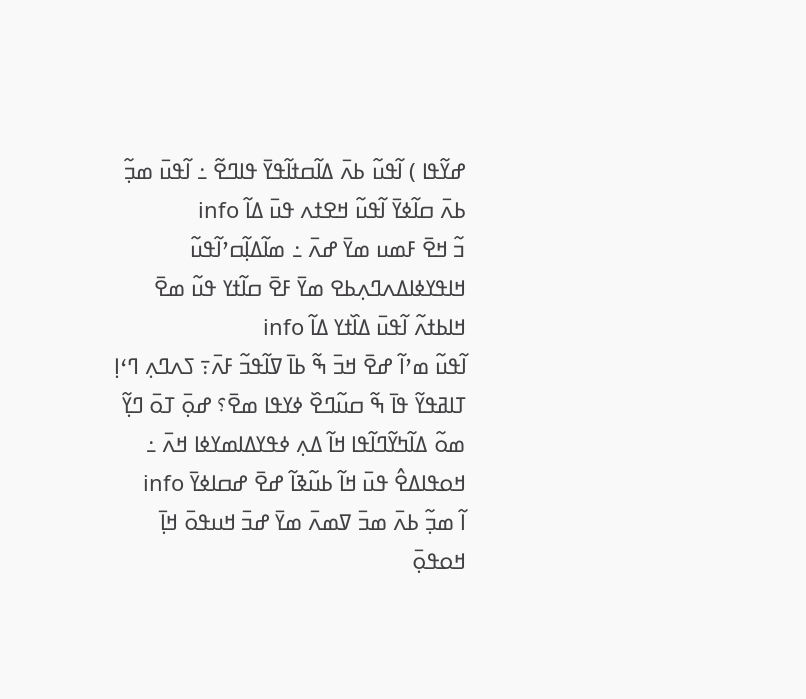ߝߌ߬ߟߊ ) ߊ߬ߟߎ߬ ߕߍ߫ ߡߊ߬ߛߙߊ߬ߟߌ߫ ߟߊߣߐ߬ ߸ ߊ߬ߟߎ߫ ߘߏ߲߬ ߕߍ߫ ߛߊ߬ߦߌ߫ ߊ߬ߟߎ߬ ߞߐߙߍ ߟߎ߫ ߡߊ߬ info
ߏ߬ ߞߐ߫ ߓߘߎ ߘߌ߫ ߝߍ߫ ߸ ߘߊ߬ߡߊ߲߬ߛߴߊ߬ߟߎ߬ ߞߊߟߌߦߊߡߍߣߍ߲ߕߐ ߘߌ߫ ߓߐ߫ ߛߊ߬ߙߌ ߟߎ߬ ߘߐ߫ ߞߊߕߙߍ߬ ߊ߬ߟߎ߫ ߡߊ߰ߙߌ ߡߊ߬ info
ߊ߬ߟߎ߬ ߘߴߊ߬ ߝߐ߫ ߞߏ߫ ߒ߬ ߕߊ߫ ߜߊ߬ߟߏ߬ ߓߍ߫߹ ߖߍߣߍ߲ ߣߵߊ߲ ߠߊߥߟߌ߬ ߟߊ߫ ߒ߬ ߛߎ߬ߣߐ߰ ߦߌߟߊ ߘߐ߫؟ ߝߋ߲߫ ߠߋ߫ ߣߌ߲߬ ߘߋ߬ ߡߊ߬ߤߌ߬ߣߊ߬ߟߊ ߞߊ߬ ߡߍ߲ ߦߟߌߡߊߘߌߦߊ ߞߍ߫ ߸ ߞߋߟߊߡߐ߮ ߟߎ߫ ߞߊ߬ ߕߎ߬ߢߊ߬ ߝߐ߫ ߝߛߊߦߌ߫ info
ߊ߬ ߘߏ߲߬ ߕߍ߫ ߘߏ߫ ߜߘߍ߫ ߘߌ߫ ߝߏ߫ ߞߎߟߋ߫ ߞߊ߲߫ ߞߋߟߋ߲߫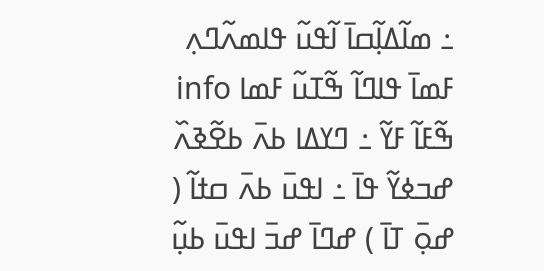߸ ߘߊ߬ߡߊ߲߬ߛߊ߫ ߊ߬ߟߎ߬ ߟߊߘߍ߬ߣߍ߲ ߓߘߊ߫ ߟߊߣߊ߬ ߒ߬ߠߎ߬ ߓߘߊ info
ߒ߬ߓߊ߬ ߓߌ߬ ߸ ߣߌߡߊ ߕߍ߫ ߕߐ߬ߢߍ߰ ߝߏߦߌ߬ ߟߊ߫ ߸ ߊߟߎ߫ ߕߍ߫ ߛߙߊ߬ ( ߝߋ߲߫ ߠߊ߫ ) ߝߣߊ߫ ߝߏ߫ ߊߟߎ߫ ߕߎ߲߬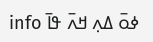ߦߋ߫ ߡߍ߲ ߞߍ߫ ߟߊ߫ info